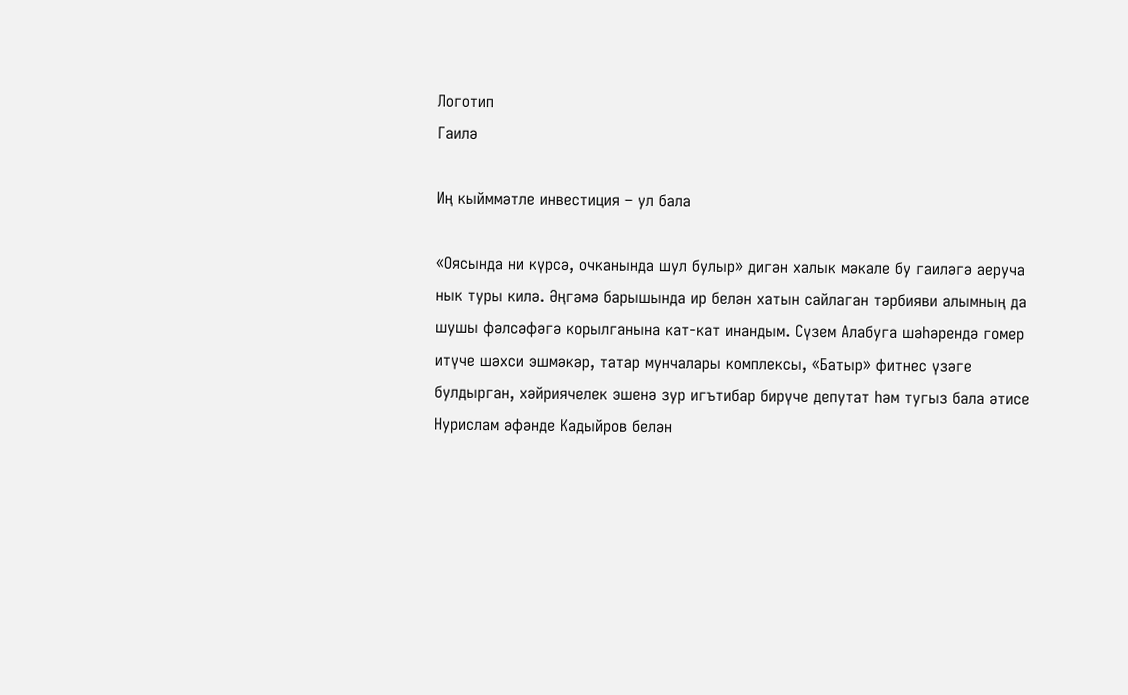Логотип
Гаилә

Иң кыйммәтле инвестиция – ул бала

«Оясында ни күрсә, очканында шул булыр» дигән халык мәкале бу гаиләгә аеруча нык туры килә. Әңгәмә барышында ир белән хатын сайлаган тәрбияви алымның да шушы фәлсәфәгә корылганына кат-кат инандым. Сүзем Алабуга шәһәрендә гомер итүче шәхси эшмәкәр, татар мунчалары комплексы, «Батыр» фитнес үзәге булдырган, хәйриячелек эшенә зур игътибар бирүче депутат һәм тугыз бала әтисе Нурислам әфәнде Кадыйров белән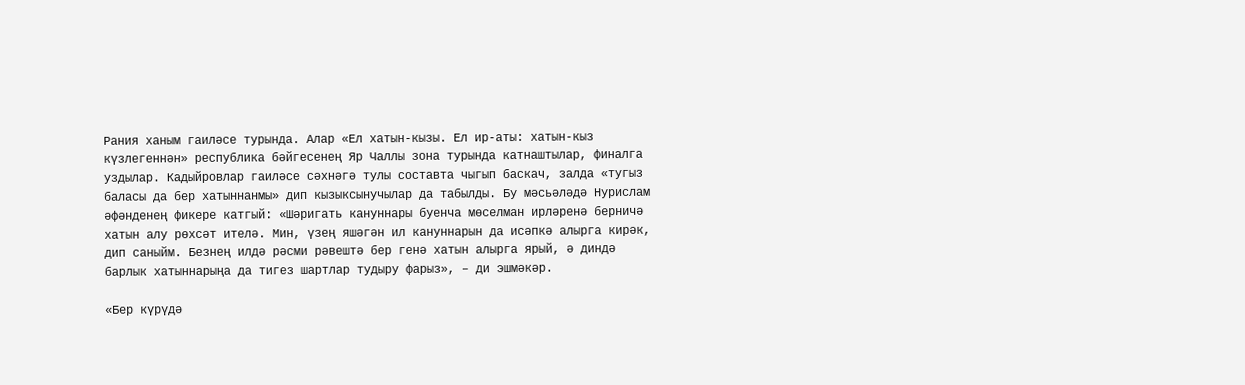Рания ханым гаиләсе турында. Алар «Ел хатын-кызы. Ел ир-аты: хатын-кыз күзлегеннән» республика бәйгесенең Яр Чаллы зона турында катнаштылар, финалга уздылар. Кадыйровлар гаиләсе сәхнәгә тулы составта чыгып баскач, залда «тугыз баласы да бер хатыннанмы» дип кызыксынучылар да табылды. Бу мәсьәләдә Нурислам әфәнденең фикере катгый: «Шәригать кануннары буенча мөселман ирләренә берничә хатын алу рөхсәт ителә. Мин, үзең яшәгән ил кануннарын да исәпкә алырга кирәк, дип саныйм. Безнең илдә рәсми рәвештә бер генә хатын алырга ярый, ә диндә барлык хатыннарыңа да тигез шартлар тудыру фарыз», – ди эшмәкәр.

«Бер күрүдә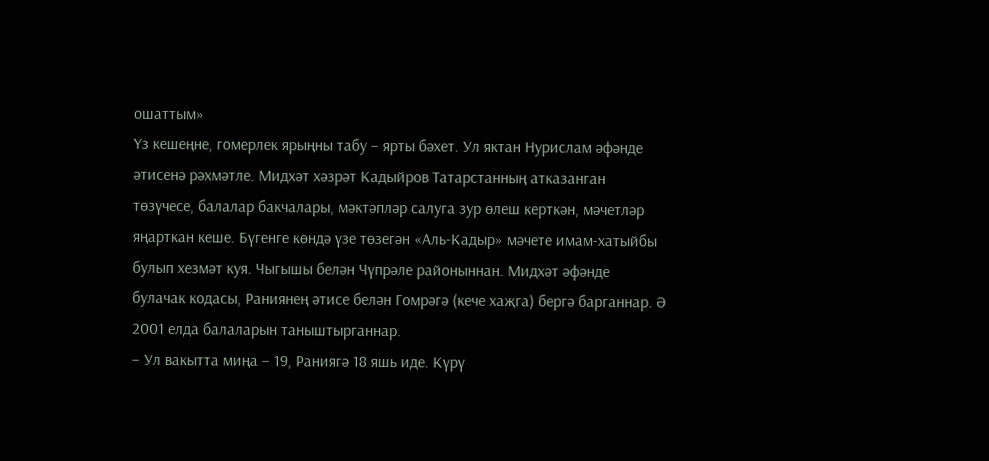ошаттым»
Үз кешеңне, гомерлек ярыңны табу – ярты бәхет. Ул яктан Нурислам әфәнде әтисенә рәхмәтле. Мидхәт хәзрәт Кадыйров Татарстанның атказанган төзүчесе, балалар бакчалары, мәктәпләр салуга зур өлеш керткән, мәчетләр яңарткан кеше. Бүгенге көндә үзе төзегән «Аль-Кадыр» мәчете имам-хатыйбы булып хезмәт куя. Чыгышы белән Чүпрәле районыннан. Мидхәт әфәнде  булачак кодасы, Раниянең әтисе белән Гомрәгә (кече хаҗга) бергә барганнар. Ә 2001 елда балаларын таныштырганнар.
– Ул вакытта миңа – 19, Раниягә 18 яшь иде. Күрү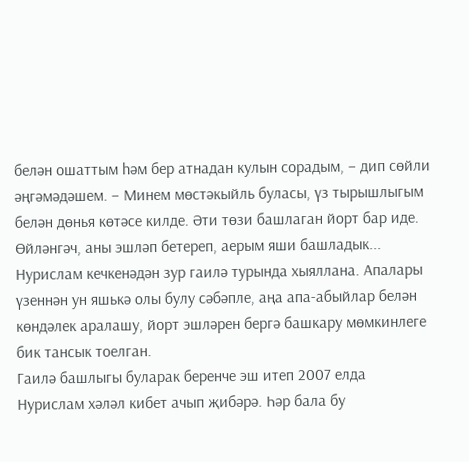белән ошаттым һәм бер атнадан кулын сорадым, – дип сөйли әңгәмәдәшем. – Минем мөстәкыйль буласы, үз тырышлыгым белән дөнья көтәсе килде. Әти төзи башлаган йорт бар иде. Өйләнгәч, аны эшләп бетереп, аерым яши башладык...
Нурислам кечкенәдән зур гаилә турында хыяллана. Апалары үзеннән ун яшькә олы булу сәбәпле, аңа апа-абыйлар белән көндәлек аралашу, йорт эшләрен бергә башкару мөмкинлеге бик тансык тоелган.
Гаилә башлыгы буларак беренче эш итеп 2007 елда Нурислам хәләл кибет ачып җибәрә. Һәр бала бу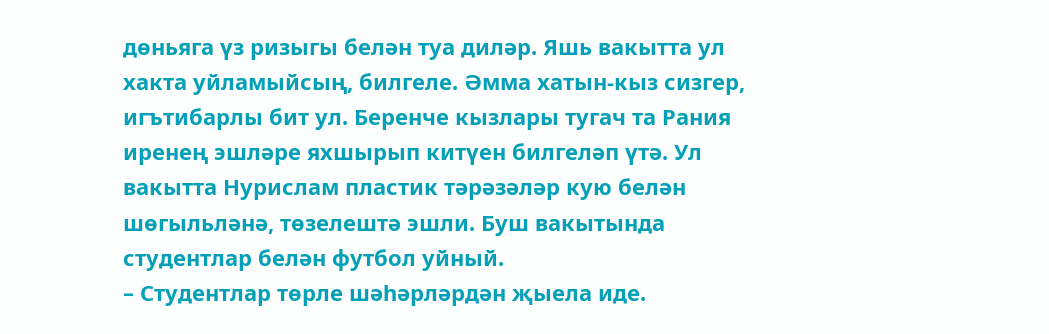дөньяга үз ризыгы белән туа диләр. Яшь вакытта ул хакта уйламыйсың, билгеле. Әмма хатын-кыз сизгер, игътибарлы бит ул. Беренче кызлары тугач та Рания иренең эшләре яхшырып китүен билгеләп үтә. Ул вакытта Нурислам пластик тәрәзәләр кую белән шөгыльләнә, төзелештә эшли. Буш вакытында студентлар белән футбол уйный.
– Студентлар төрле шәһәрләрдән җыела иде.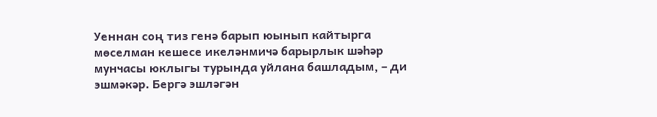Уеннан соң тиз генә барып юынып кайтырга мөселман кешесе икеләнмичә барырлык шәһәр мунчасы юклыгы турында уйлана башладым, – ди эшмәкәр. Бергә эшләгән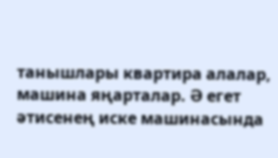танышлары квартира алалар, машина яңарталар. Ә егет әтисенең иске машинасында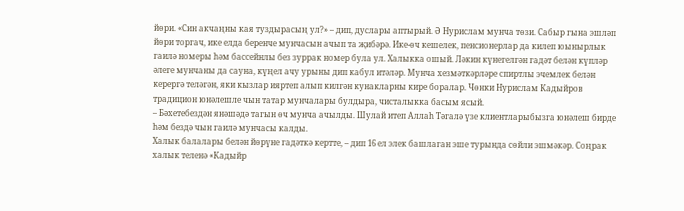йөри. «Син акчаңны кая туздырасың ул?» – дип, дуслары аптырый. Ә Нурислам мунча төзи. Сабыр гына эшләп йөри торгач, ике елда беренче мунчасын ачып та җибәрә. Ике-өч кешелек, пенсионерлар да килеп юынырлык гаилә номеры һәм бассейнлы без зуррак номер була ул. Халыкка ошый. Ләкин күнегелгән гадәт белән күпләр әлеге мунчаны да сауна, күңел ачу урыны дип кабул итәләр. Мунча хезмәткәрләре спиртлы эчемлек белән керергә теләгән, яки кызлар ияртеп алып килгән кунакларны кире боралар. Чөнки Нурислам Кадыйров традицион юнәлешле чын татар мунчалары булдыра, чисталыкка басым ясый.
– Бәхетебездән янәшәдә тагын өч мунча ачылды. Шулай итеп Аллаһ Тәгалә үзе клиентларыбызга юнәлеш бирде һәм бездә чын гаилә мунчасы калды.
Халык балалары белән йөрүне гадәткә кертте, – дип 16 ел элек башлаган эше турында сөйли эшмәкәр. Соңрак халык теленә «Кадыйр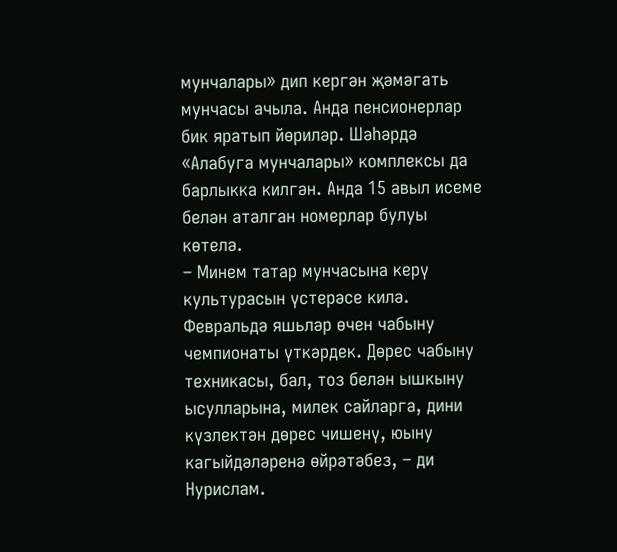мунчалары» дип кергән җәмәгать мунчасы ачыла. Анда пенсионерлар бик яратып йөриләр. Шәһәрдә «Алабуга мунчалары» комплексы да барлыкка килгән. Анда 15 авыл исеме белән аталган номерлар булуы көтелә.
– Минем татар мунчасына керү культурасын үстерәсе килә. Февральдә яшьләр өчен чабыну чемпионаты үткәрдек. Дөрес чабыну техникасы, бал, тоз белән ышкыну ысулларына, милек сайларга, дини күзлектән дөрес чишенү, юыну кагыйдәләренә өйрәтәбез, – ди Нурислам.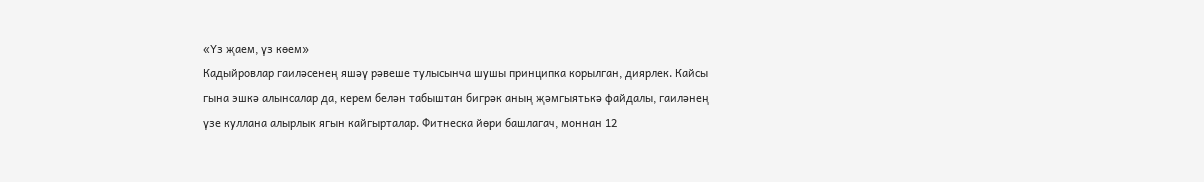«Үз җаем, үз көем»
Кадыйровлар гаиләсенең яшәү рәвеше тулысынча шушы принципка корылган, диярлек. Кайсы гына эшкә алынсалар да, керем белән табыштан бигрәк аның җәмгыятькә файдалы, гаиләнең үзе куллана алырлык ягын кайгырталар. Фитнеска йөри башлагач, моннан 12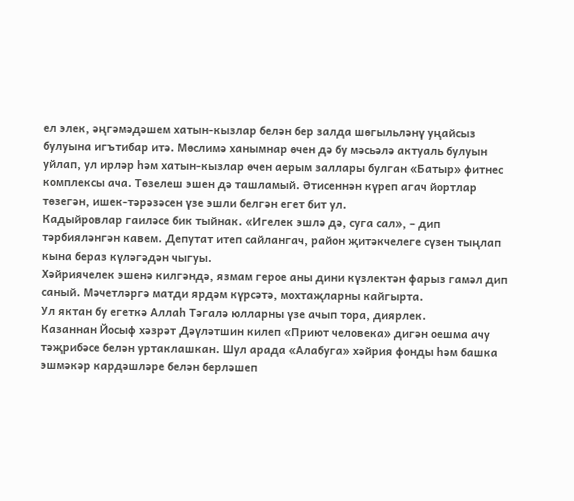ел элек, әңгәмәдәшем хатын-кызлар белән бер залда шөгыльләнү уңайсыз булуына игътибар итә. Мөслимә ханымнар өчен дә бу мәсьәлә актуаль булуын уйлап, ул ирләр һәм хатын-кызлар өчен аерым заллары булган «Батыр» фитнес комплексы ача. Төзелеш эшен дә ташламый. Әтисеннән күреп агач йортлар төзегән, ишек-тәрәзәсен үзе эшли белгән егет бит ул.
Кадыйровлар гаиләсе бик тыйнак. «Игелек эшлә дә, суга сал», – дип тәрбияләнгән кавем. Депутат итеп сайлангач, район җитәкчелеге сүзен тыңлап кына бераз күләгәдән чыгуы.
Хәйриячелек эшенә килгәндә, язмам герое аны дини күзлектән фарыз гамәл дип саный. Мәчетләргә матди ярдәм күрсәтә, мохтаҗларны кайгырта.
Ул яктан бу егеткә Аллаһ Тәгалә юлларны үзе ачып тора, диярлек.
Казаннан Йосыф хәзрәт Дәүләтшин килеп «Приют человека» дигән оешма ачу тәҗрибәсе белән уртаклашкан. Шул арада «Алабуга» хәйрия фонды һәм башка эшмәкәр кардәшләре белән берләшеп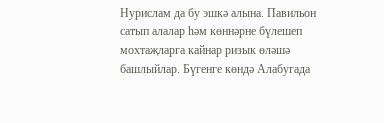Нурислам да бу эшкә алына. Павильон сатып алалар һәм көннәрне бүлешеп мохтаҗларга кайнар ризык өләшә башлыйлар. Бүгенге көндә Алабугада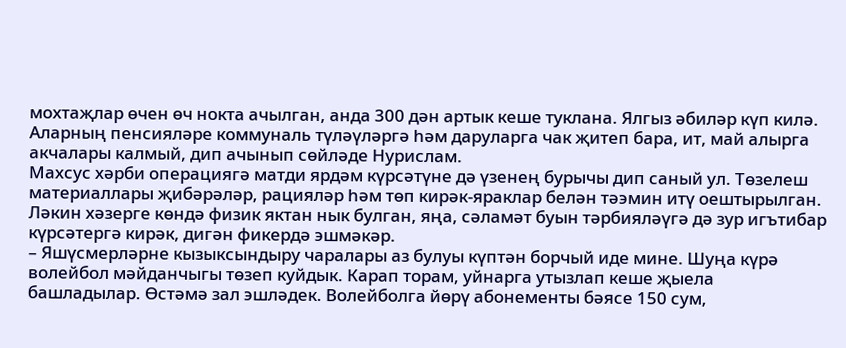мохтаҗлар өчен өч нокта ачылган, анда 300 дән артык кеше туклана. Ялгыз әбиләр күп килә. Аларның пенсияләре коммуналь түләүләргә һәм даруларга чак җитеп бара, ит, май алырга акчалары калмый, дип ачынып сөйләде Нурислам.
Махсус хәрби операциягә матди ярдәм күрсәтүне дә үзенең бурычы дип саный ул. Төзелеш материаллары җибәрәләр, рацияләр һәм төп кирәк-яраклар белән тәэмин итү оештырылган. Ләкин хәзерге көндә физик яктан нык булган, яңа, сәламәт буын тәрбияләүгә дә зур игътибар күрсәтергә кирәк, дигән фикердә эшмәкәр.
– Яшүсмерләрне кызыксындыру чаралары аз булуы күптән борчый иде мине. Шуңа күрә волейбол мәйданчыгы төзеп куйдык. Карап торам, уйнарга утызлап кеше җыела башладылар. Өстәмә зал эшләдек. Волейболга йөрү абонементы бәясе 150 сум,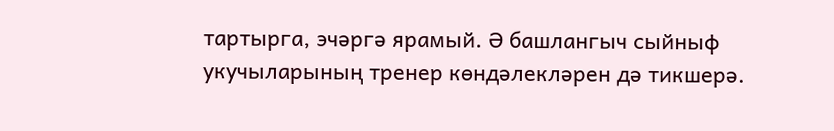тартырга, эчәргә ярамый. Ә башлангыч сыйныф укучыларының тренер көндәлекләрен дә тикшерә.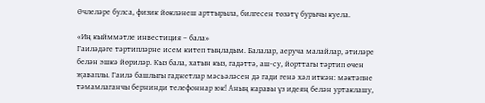Өчлеләре булса, физик йөкләнеш арттырыла, билгесен төзәтү бурычы куела.

«Иң кыйммәтле инвестиция – бала»
Гаиләдәге тәртипләрне исем китеп тыңладым. Балалар, аеруча малайлар, әтиләре белән эшкә йөриләр. Кыз бала, хатын кыз, гадәттә, аш-су, йорттагы тәртип өчен җаваплы. Гаилә башлыгы гаджетлар мәсьәләсен дә гади генә хәл иткән: мәктәпне тәмамлаганчы бернинди телефоннар юк! Аның каравы үз идеяң белән уртаклашу,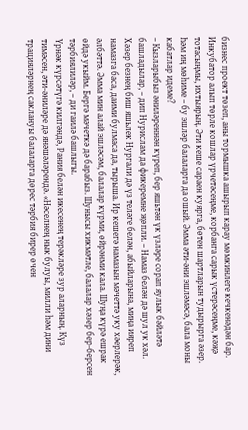бизнес проект төзеп, аны тормышка ашырып карау мөмкинлеге кечкенәдән бар. Инкубатор алып төрле кошлар үрчетәсеңме, корбанга сарык үстерәсеңме, кәҗә тотасыңмы, ихтыярың. Әти кеше сараен куярга, бөтен шартларын тудырырга әзер. Һәм иң мөһиме – бу эшләр балаларга да ошый. Әмма әти-әни эшләмәсә, бала моны кабатлар идеме?
– Кызларыбыз әниләреннән күреп, бер яшьтән үк үзләре сорап яулык бәйләтә башладылар, – дип Нурислам да фикеремне җөпли. – Намаз белән дә шул ук хәл. Хәзер безнең биш яшьлек Нургали дә үз теләге белән, абыйларына, миңа ияреп намазга баса, даими булмаса да, тырыша. Ир кешегә намазын мәчеттә уку хәерлерәк, әлбәттә. Әмма мин алай эшләсәм, балалар күрми, өйрәнми кала. Шуңа күрә ешрак өйдә укыйм. Бергә мәчеткә дә барабыз. Шунысы хикмәтле, балалар хәзер бер-берсен тәрбиялиләр, – ди гаилә башлыгы.
Үрнәк күрсәтүгә килгәндә, Рания белән икесенең терәкләре зур аларның. Күз тимәсен, әти-әниләре дә янәшәләрендә. «Нәселнең нык булуы, милли һәм дини трацияләрнең саклануы балаларга дөрес тәрбия бирер өчен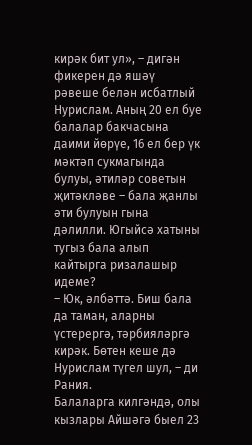кирәк бит ул», – дигән фикерен дә яшәү рәвеше белән исбатлый Нурислам. Аның 20 ел буе балалар бакчасына даими йөрүе, 16 ел бер үк мәктәп сукмагында булуы, әтиләр советын җитәкләве – бала җанлы әти булуын гына дәлилли. Югыйсә хатыны тугыз бала алып кайтырга ризалашыр идеме?
– Юк, әлбәттә. Биш бала да таман, аларны үстерергә, тәрбияләргә кирәк. Бөтен кеше дә Нурислам түгел шул, – ди Рания.
Балаларга килгәндә, олы кызлары Айшәгә быел 23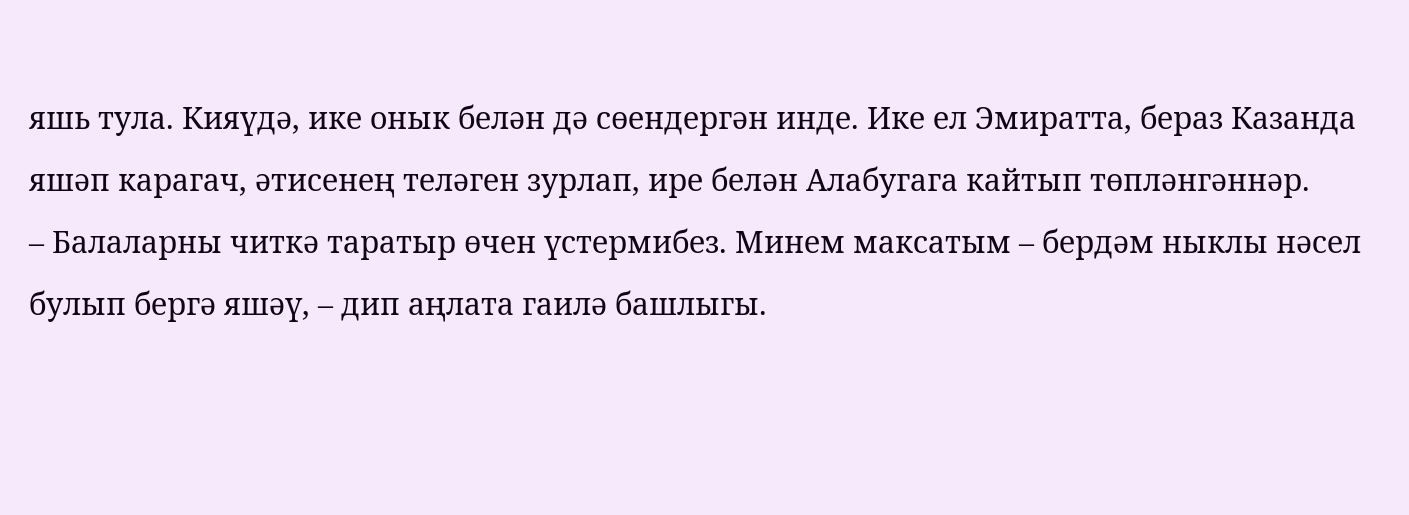яшь тула. Кияүдә, ике онык белән дә сөендергән инде. Ике ел Эмиратта, бераз Казанда яшәп карагач, әтисенең теләген зурлап, ире белән Алабугага кайтып төпләнгәннәр.
– Балаларны читкә таратыр өчен үстермибез. Минем максатым – бердәм ныклы нәсел булып бергә яшәү, – дип аңлата гаилә башлыгы.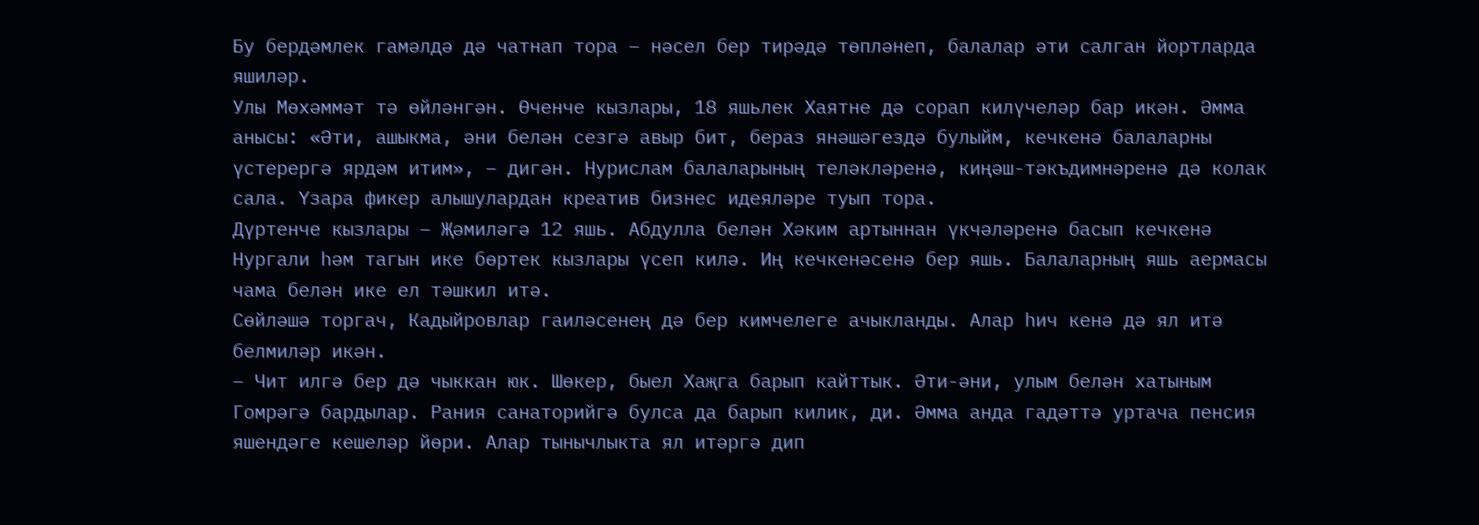Бу бердәмлек гамәлдә дә чатнап тора – нәсел бер тирәдә төпләнеп, балалар әти салган йортларда яшиләр.
Улы Мөхәммәт тә өйләнгән. Өченче кызлары, 18 яшьлек Хаятне дә сорап килүчеләр бар икән. Әмма анысы: «Әти, ашыкма, әни белән сезгә авыр бит, бераз янәшәгездә булыйм, кечкенә балаларны үстерергә ярдәм итим», – дигән. Нурислам балаларының теләкләренә, киңәш-тәкъдимнәренә дә колак сала. Үзара фикер алышулардан креатив бизнес идеяләре туып тора.
Дүртенче кызлары – Җәмиләгә 12 яшь. Абдулла белән Хәким артыннан үкчәләренә басып кечкенә Нургали һәм тагын ике бөртек кызлары үсеп килә. Иң кечкенәсенә бер яшь. Балаларның яшь аермасы чама белән ике ел тәшкил итә.
Сөйләшә торгач, Кадыйровлар гаиләсенең дә бер кимчелеге ачыкланды. Алар һич кенә дә ял итә белмиләр икән.
– Чит илгә бер дә чыккан юк. Шөкер, быел Хаҗга барып кайттык. Әти-әни, улым белән хатыным Гомрәгә бардылар. Рания санаторийгә булса да барып килик, ди. Әмма анда гадәттә уртача пенсия яшендәге кешеләр йөри. Алар тынычлыкта ял итәргә дип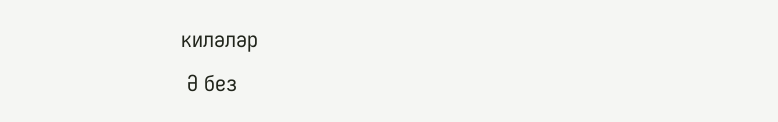киләләр
 Ә без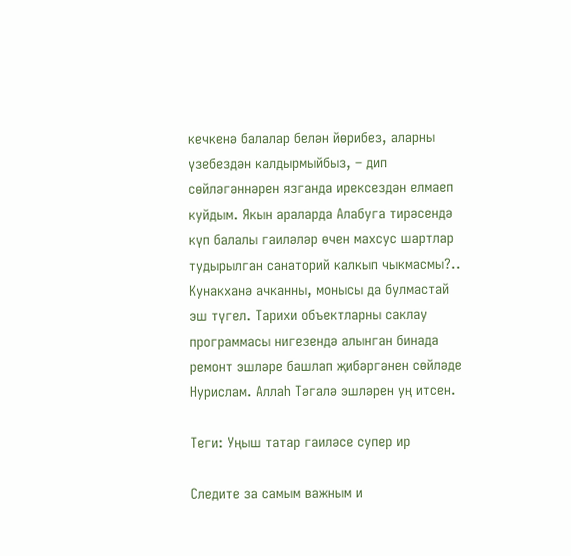кечкенә балалар белән йөрибез, аларны үзебездән калдырмыйбыз, – дип сөйләгәннәрен язганда ирексездән елмаеп куйдым. Якын араларда Алабуга тирәсендә күп балалы гаиләләр өчен махсус шартлар тудырылган санаторий калкып чыкмасмы?.. Кунакханә ачканны, монысы да булмастай эш түгел. Тарихи объектларны саклау программасы нигезендә алынган бинада ремонт эшләре башлап җибәргәнен сөйләде Нурислам. Аллаһ Тәгалә эшләрен уң итсен.

Теги: Уңыш татар гаиләсе супер ир

Следите за самым важным и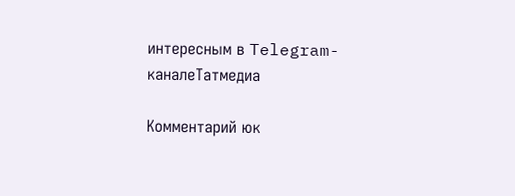интересным в Telegram-каналеТатмедиа

Комментарий юк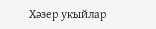Хәзер укыйлар